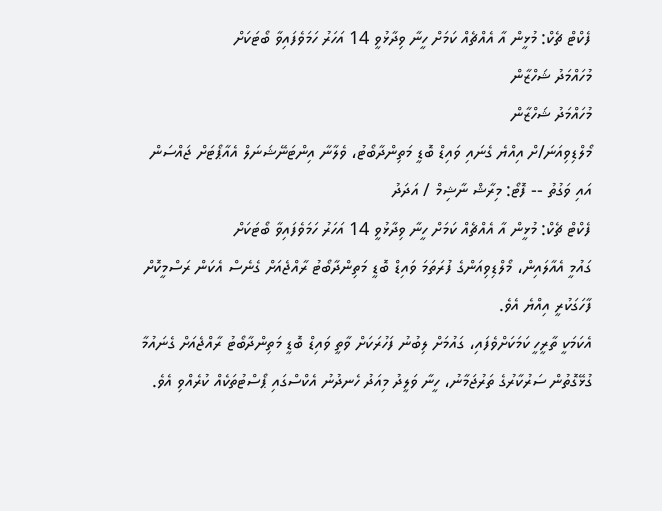ފެކްޓް ޗެކް: މުޅީން އާ އެއްޗެއް ކަމަށް ހީނާ ވިދާޅުވީ 14 އަހަރު ހަމަވެފައިވާ ބޯޓަކަށް
މުހައްމަދު ޝަހްޒާން
މުހައްމަދު ޝަހްޒާން
މޯލްޑިވިއަނަ/ށް އިއްޔެ ގެނައި ވައިޑް ބޮޑީ މަތިންދާބޯޓު، ވެލާނާ އިންޓަނޭޝަނަލް އެއާޕޯޓަށް ޖައްސަން އައި ވަގުތު -- ފޮޓޯ: މިރާޝް ނާޝިމް / އަދަދު
ފެކްޓް ޗެކް: މުޅީން އާ އެއްޗެއް ކަމަށް ހީނާ ވިދާޅުވީ 14 އަހަރު ހަމަވެފައިވާ ބޯޓަކަށް
ގައުމީ އެއާލައިން، މޯލްޑިވިއަންގެ ފުރަތަމަ ވައިޑް ބޮޑީ މަތިންދާބޯޓު ރާއްޖެއަށް ގެނެސް އެކަން ރަސްމީކޮށް ފާހަގަކުރީ އިއްޔެ އެވެ.
އެކަމަކީ ތާރީހީ ކަމަކަށްވެފައި، ގައުމަށް ލިބުނު ފަހުރަކަށް ވާތީ ވައިޑް ބޮޑީ މަތިންދާބޯޓު ރާއްޖެއަށް ގެނައުމާ ގުޅޭގޮތުން ސަރުކާރުގެ ތަރުޖަމާނު، ހީނާ ވަލީދު މިއަދު ހެނދުނު އެކްސްގައި ޕޯސްޓުތަކެއް ކުރެއްވި އެވެ.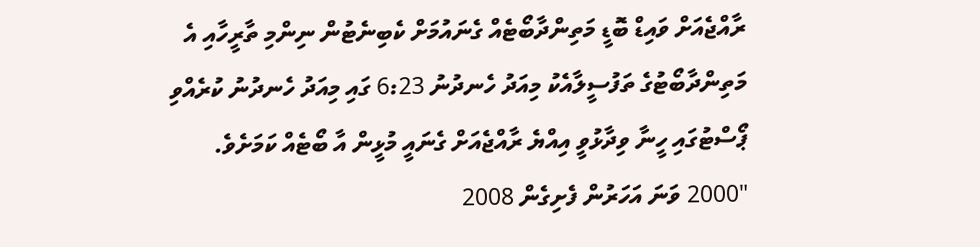ރާއްޖެއަށް ވައިޑް ބޮޑީ މަތިންދާބޯޓެއް ގެނައުމަށް ކެބިނެޓުން ނިންމި ތާރީހާއި އެ މަތިންދާބޯޓުގެ ތަފުސީލާއެކު މިއަދު ހެނދުނު 6:23 ގައި މިއަދު ހެނދުނު ކުރެއްވި ޕޯސްޓުގައި ހީނާ ވިދާޅުވީ އިއްޔެ ރާއްޖެއަށް ގެނައީ މުޅީން އާ ބޯޓެއް ކަމަށެވެ.
"2000 ވަނަ އަހަރުން ފެށިގެން 2008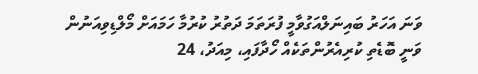ވަނަ އަހަރު ބައިނަލްއަގުވާމީ ފުރަތަމަ ދަތުރު ކުރުމާ ހަމައަށް މޯލްޑިވިއަނުން ވަނީ ބޮޑެތި ކުރިއެރުންތަކެއް ހޯދާފައި، މިއަދު، 24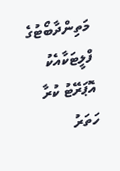މަތިންދާބޯޓުގެ ފްލީޓަކާއެކު އޮޕަރޭޓު ކުރާ ހަތަރު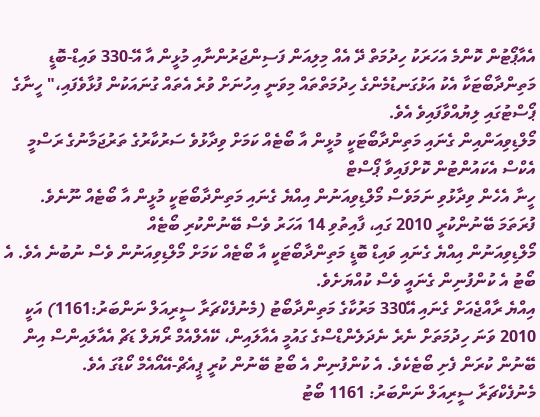އެއާޕޯޓުން ކޮންމެ އަހަރަކު ހިދުމަތް ދޭ އެއް މިލިއަން ފަސިންޖަރުންނާއި މުޅީން އާ އޭ-330 ވައިޑް-ބޮޑީ މަތިންދާބޯޓަކާ އެކު އަޅުގަނޑުމެންގެ ހިދުމަތްތައް މިވަނީ އިހުނަށް ވުރެ އެތައް ގުނައަކުން ފުޅާވެފައި،" ހީނާގެ ޕޯސްޓުގައި ލިޔުއްވާފައިވެ އެވެ.
މޯލްޑިވިއަންއިން ގެނައި މަތިންދާބޯޓަކީ މުޅީން އާ ބޯޓެއް ކަމަށް ވިދާޅުވެ ސަރުކާރުގެ ތަރުޖަމާނުގެ ރަސްމީ އެކްސް އެކައުންޓުން ކޮށްފައިވާ ޕޯސްޓް
ހީނާ އެހެން ވިދާޅުވި ނަމަވެސް މޯލްޑިވިއަނުން އިއްޔެ ގެނައި މަތިންދާބޯޓަކީ މުޅީން އާ ބޯޓެއް ނޫނެވެ.
ފުރަތަމަ ބޭނުންކުރީ 2010 ގައި، ފާއިތުވި 14 އަހަރު ވެސް ބޭނުންކުރި ބޯޓެއް
މޯލްޑިވިއަނުން އިއްޔެ ގެނައި ވައިޑް ބޮޑީ މަތިންދާބޯޓަކީ އާ ބޯޓެއް ކަމަށް މޯލްޑިވިއަނުން ވެސް ނުބުނެ އެވެ. އެ ބޯޓު އެ ކުންފުނިން ގެނައީ ވެސް ކުއްޔަށެވެ.
އިއްޔެ ރާއްޖެއަށް ގެނައި އޭ330 މަރުކާގެ މަތިންދާބޯޓު (މެނުފެކްޗަރާ ސީރިއަލް ނަންބަރު:1161) އަކީ 2010 ވަނަ ހިދުމަތަށް ނެރެ ނެދަލެންޑްސްގެ ގައުމީ އެއާލައިން، ކޭއެލްއެމް ރޯޔަލް ޑަޗް އެއާލައިންސް އިން ބޭނުން ކުރަން ފެށި ބޯޓެކެވެ. އެ ކުންފުނިން އެ ބޯޓު ބޭނުން ކުރީ ޕީއެޗް-އޭއޯއެމް ކޯޑުގަ އެވެ.
މެނުފެކްޗަރާ ސީރިއަލް ނަންބަރު: 1161 ބޯޓު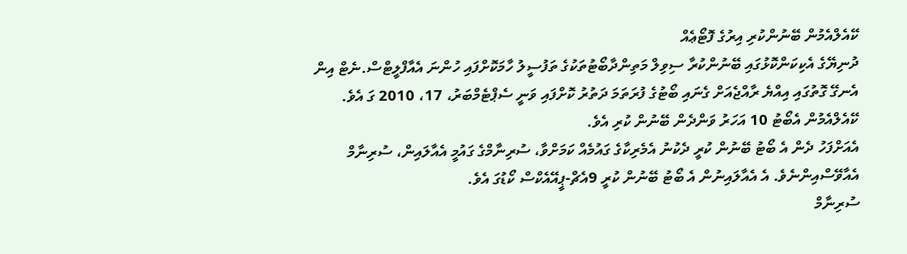ކޭއެލްއެމުން ބޭނުންކުރި އިރުގެ ފޮޓޯޢެއް
ދުނިޔޭގެ އެކިކަންކޮޅުގައި ބޭނުންކުރާ ސިވިލް މަތިންދާބޯޓުތަކުގެ ތަފުސީލު ހާމަކޮށްފައި ހުންނަ އެއާފްލީޓްސް.ނެޓް އިން އެނގޭ ގޮތުގައި އިއްޔެ ރާއްޖެއަށް ގެނައި ބޯޓުގެ ފުރަތަމަ ދަތުރު ކޮށްފައި ވަނީ ސެޕްޓެމްބަރު، 17، 2010 ގަ އެވެ. ކޭއެލްއެމުން އެބޯޓު 10 އަހަރު ވަންދެން ބޭނުން ކުރި އެވެ.
އެއަށްފަހު ދެން އެ ބޯޓު ބޭނުން ކުރީ ދެކުނު އެމެރިކާގެ ގައުމެއް ކަމަށްވާ، ސުރިނާމްގެ ގައުމީ އެއާލައިން، ސުރިނާމް އެއާވޭސްއިންނެވެ. އެ އެއާލައިނުން އެ ބޯޓު ބޭނުން ކުރީ 9އެޗް-ޕީއޭއެކްސް ކޯޑުގަ އެވެ.
ސުރިނާމް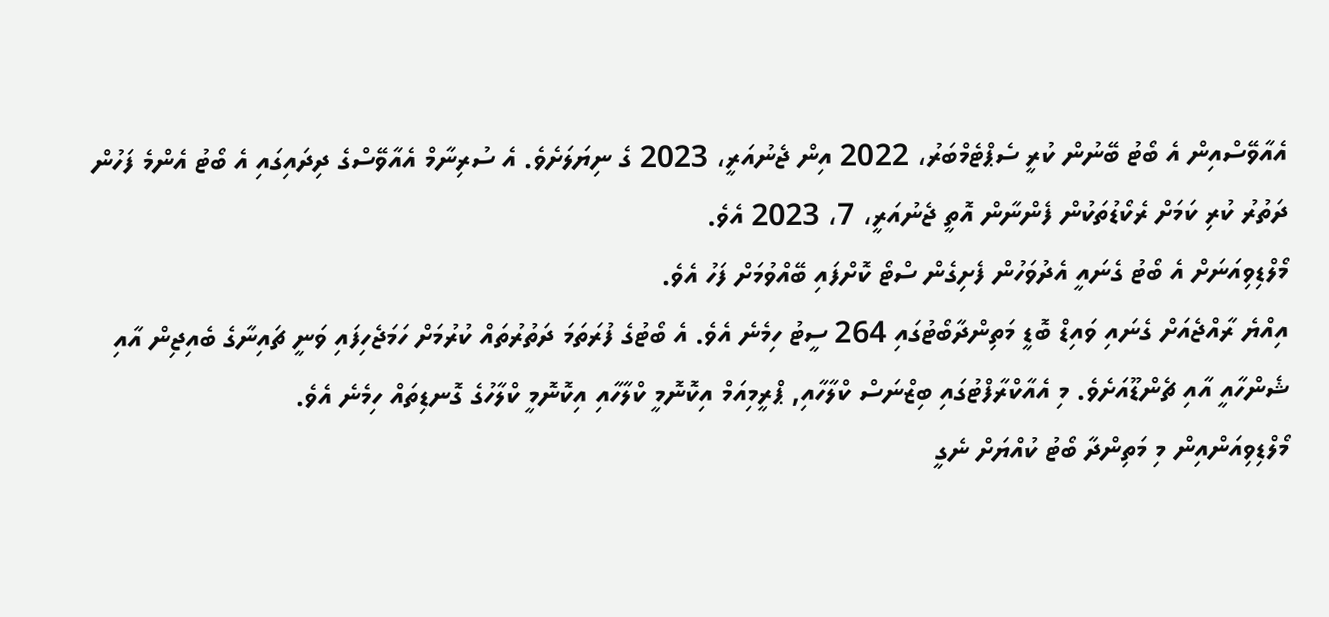އެއާވޭސްއިން އެ ބޯޓު ބޭނުން ކުރީ ސެޕްޓެމްބަރު، 2022 އިން ޖެނުއަރީ، 2023 ގެ ނިޔަލަށެވެ. އެ ސުރިނާމް އެއާވޭސްގެ ދިދައިގައި އެ ބޯޓު އެންމެ ފަހުން ދަތުރު ކުރި ކަމަށް ރެކޯޑުތަކުން ފެންނާން އޮތީ ޖެނުއަރީ، 7، 2023 އެވެ.
މޯލްޑިވިއަނަށް އެ ބޯޓު ގެނައީ އެދުވަހުން ފެށިގެން ސްޓޯ ކޮށްފައި ބޭއްވުމަށް ފަހު އެވެ.
އިއްޔެ ރާއްޖެއަށް ގެނައި ވައިޑް ބޮޑީ މަތިންދާބޯޓުގައި 264 ސީޓު ހިމެނެ އެވެ. އެ ބޯޓުގެ ފުރަތަމަ ދަތުރުތައް ކުރުމަށް ހަމަޖެހިފައި ވަނީ ޗައިނާގެ ބެއިޖިން އާއި ޝެންހާއީ އާއި ޗެންޑޫއަށެވެ. މި އެއާކްރާފްޓުގައި ބިޒްނަސް ކްލާހާއި, ޕްރީމިއަމް އިކޮނޮމީ ކްލާހާއި އިކޮނޮމީ ކްލާހުގެ ގޮނޑިތައް ހިމެނެ އެވެ.
މޯލްޑިވިއަންއިން މި މަތިންދާ ބޯޓު ކުއްޔަށް ނެގީ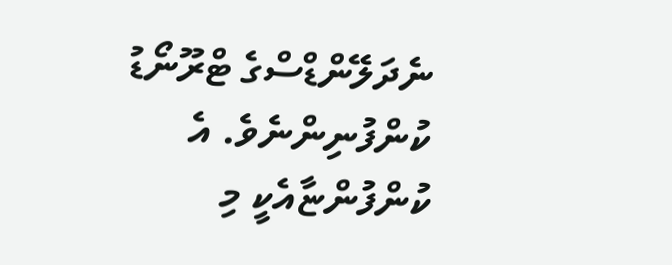ނެދަލޭންޑްސްގެ ޓްރޫނޯޑު ކުންފުނިންނެވެ. އެ ކުންފުންޏާއެކީ މި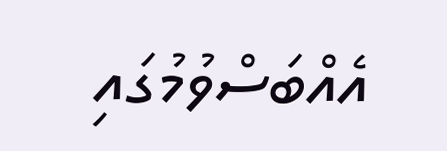އެއްބަސްވުމުގައި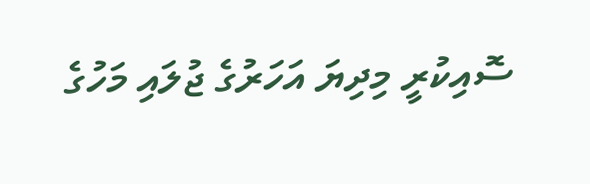ސޮއިކުރީ މިދިޔަ އަހަރުގެ ޖުލައި މަހުގެ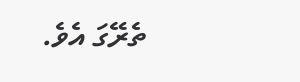ތެރޭގަ އެވެ.